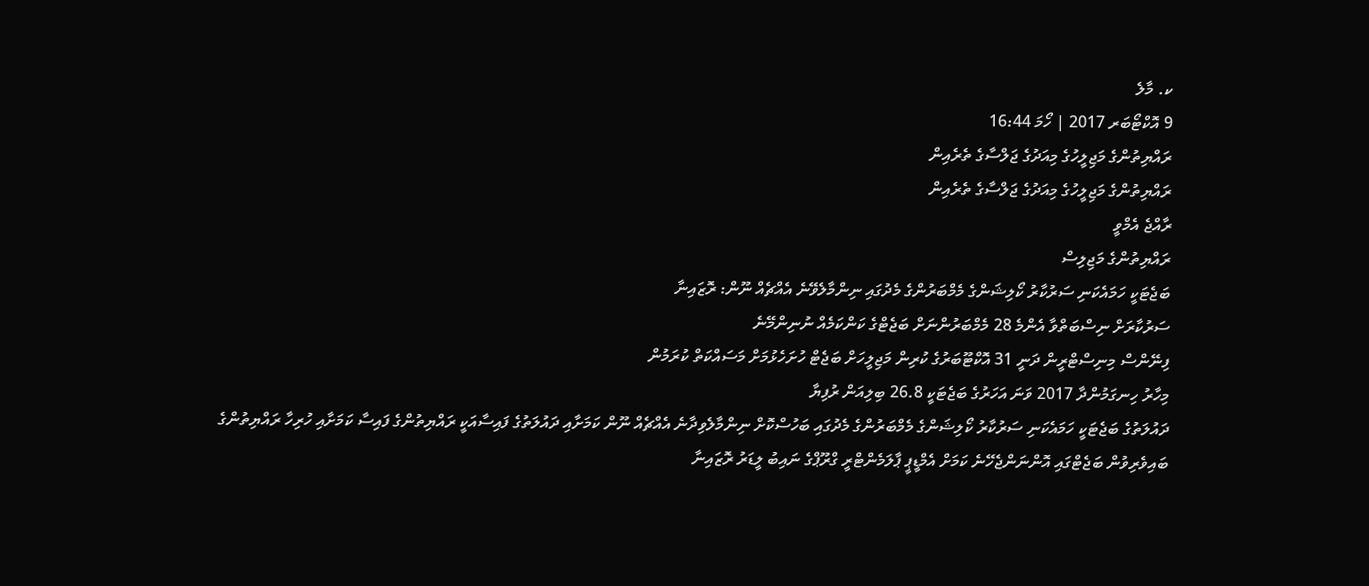ކ. މާލެ
9 އޮކްޓޯބަރ 2017 | ހޯމަ 16:44
ރައްޔިތުންގެ މަޖިލީހުގެ މިއަދުގެ ޖަލްސާގެ ތެރެއިން
ރައްޔިތުންގެ މަޖިލީހުގެ މިއަދުގެ ޖަލްސާގެ ތެރެއިން
ރާއްޖެ އެމްވީ
ރައްޔިތުންގެ މަޖިލިސް
ބަޖެޓަކީ ހަމައެކަނި ސަރުކާރު ކޯލިޝަންގެ މެމްބަރުންގެ މެދުގައި ނިންމާލެވޭނެ އެއްޗެއް ނޫން: ރޮޒައިނާ
ސަރުކާރަށް ނިސްބަތްވާ އެންމެ 28 މެމްބަރުންނަށް ބަޖެޓްގެ ކަންކަމެއް ނުނިންމޭނެ
ފިނޭންސް މިނިސްޓްރީން ދަނީ 31 އޮކްޓޫބަރުގެ ކުރިން މަޖިލީހަށް ބަޖެޓް ހުށަހެޅުމަށް މަސައްކަތް ކުރަމުން
މިހާރު ހިނގަމުންދާ 2017 ވަނަ އަހަރުގެ ބަޖެޓަކީ 26.8 ބިލިއަން ރުފިޔާ
ދައުލަތުގެ ބަޖެޓަކީ ހަމައެކަނި ސަރުކާރު ކޯލިޝަންގެ މެމްބަރުންގެ މެދުގައި ބަހުސްކޮށް ނިންމާލެވިދާނެ އެއްޗެއް ނޫން ކަމަށާއި ދައުލަތުގެ ފައިސާއަކީ ރައްޔިތުންގެ ފައިސާ ކަމަށާއި ހުރިހާ ރައްޔިތުންގެ ބައިވެރިވުން ބަޖެޓްގައި އޮންނަންޖެހޭނެ ކަމަށް އެމްޑީޕީ ޕާލަމެންޓްރީ ގްރޫޕްގެ ނައިބު ލީޑަރު ރޮޒައިނާ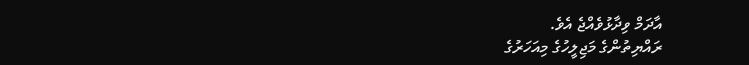އާދަމް ވިދާޅުވެއްޖެ އެވެ.
ރައްޔިތުންގެ މަޖިލީހުގެ މިއަހަރުގެ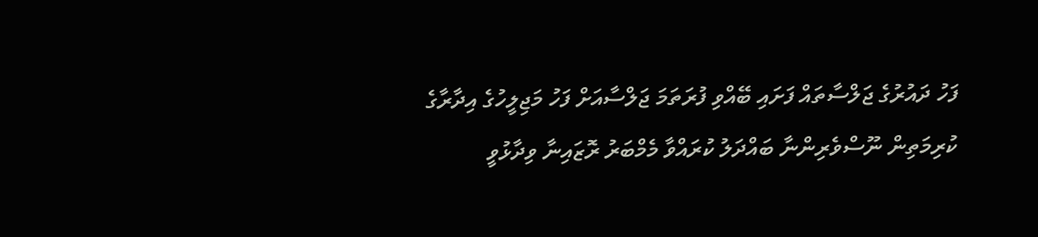ފަހު ދައުރުގެ ޖަލްސާތައް ފަށައި ބޭއްވި ފުރަތަމަ ޖަލްސާއަށް ފަހު މަޖިލީހުގެ އިދާރާގެ ކުރިމަތިން ނޫސްވެރިންނާ ބައްދަލު ކުރައްވާ މެމްބަރު ރޮޒައިނާ ވިދާޅުވީ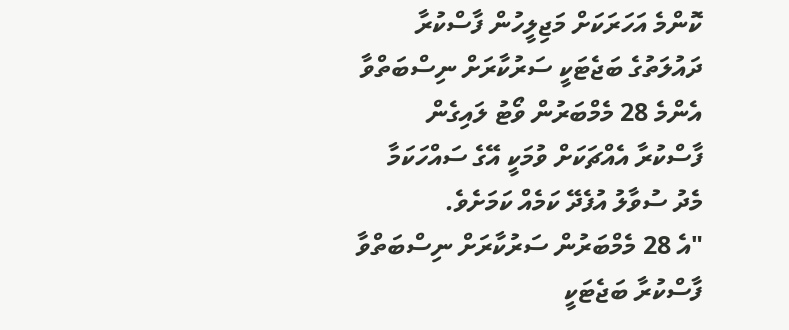ކޮންމެ އަހަރަކަށް މަޖިލީހުން ފާސްކުރާ ދައުލަތުގެ ބަޖެޓަކީ ސަރުކާރަށް ނިސްބަތްވާ އެންމެ 28 މެމްބަރުން ވޯޓު ލައިގެން ފާސްކުރާ އެއްޗަކަށް ވުމަކީ އޭގެ ސައްހަކަމާ މެދު ސުވާލު އުފެދޭ ކަމެއް ކަމަށެވެ.
"އެ 28 މެމްބަރުން ސަރުކާރަށް ނިސްބަތްވާ ފާސްކުރާ ބަޖެޓަކީ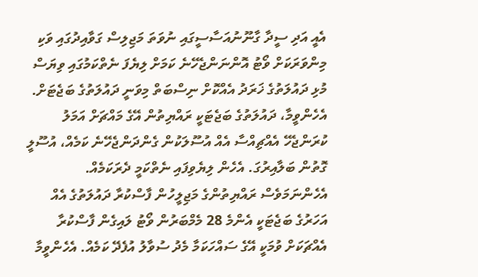އެއީ އަދި ސީދާ ގާނޫނުއަސާސީގައި ނުވަތަ މަޖިލިސް ގަވާއިދުގައި ވަކި މިންވަރަކަށް ވޯޓު އޮންނަންޖެހޭނެ ކަމަށް ލިޔެފަ ނެތްކަމުގައި ވިޔަސް މުޅި ދައުލަތުގެ ޚަރަދު އެއްކޮށް ނިސްބަތް މިވަނީ ދައުލަތުގެ ބަޖެޓަށް. އެހެންވީމާ، ދައުލަތުގެ ބަޖެޓަކީ ރައްޔިތުން އޭގެ މައްޗަށް އަމަލު ކުރަންޖެހޭ އެއްޗިއްސާ އެއް އުސޫލަކުން ގެންދަންޖެހޭނެ ކަމެއް، އުސޫލީ ގޮތުން ބަލާއިރުގަ. އެހެން ލިޔެވިފައި ނެތްކަމީ ދެރަކަމެއް. އެހެންނަމަވެސް ރައްޔިތުންގެ މަޖިލީހުން ފާސްކުރާ ދައުލަތުގެ އެއް އަހަރުގެ ބަޖެޓަކީ އެންމެ 28 މެމްބަރުން ވޯޓު ލައިގެން ފާސްކުރާ އެއްޗަކަށް ވުމަކީ އޭގެ ސައްހަކަމާ މެދު ސުވާލު އުފެދޭ ކަމެއް. އެހެންވީމާ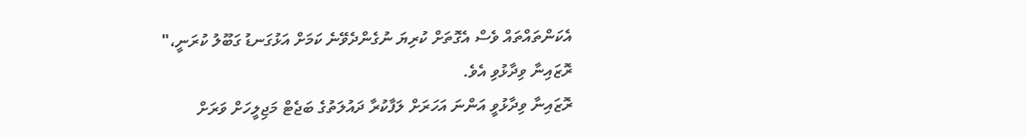އެކަންތައްތައް ވެސް އެގޮތަށް ކުރިޔަ ނުގެންދެވޭނެ ކަމަށް އަޅުގަނޑު ގަބޫލު ކުރަނީ،" ރޮޒައިނާ ވިދާޅުވި އެވެ.
ރޮޒައިނާ ވިދާޅުވީ އަންނަ އަހަރަށް ލަފާކުރާ ދައުލަތުގެ ބަޖެޓް މަޖިލީހަށް ވަރަށް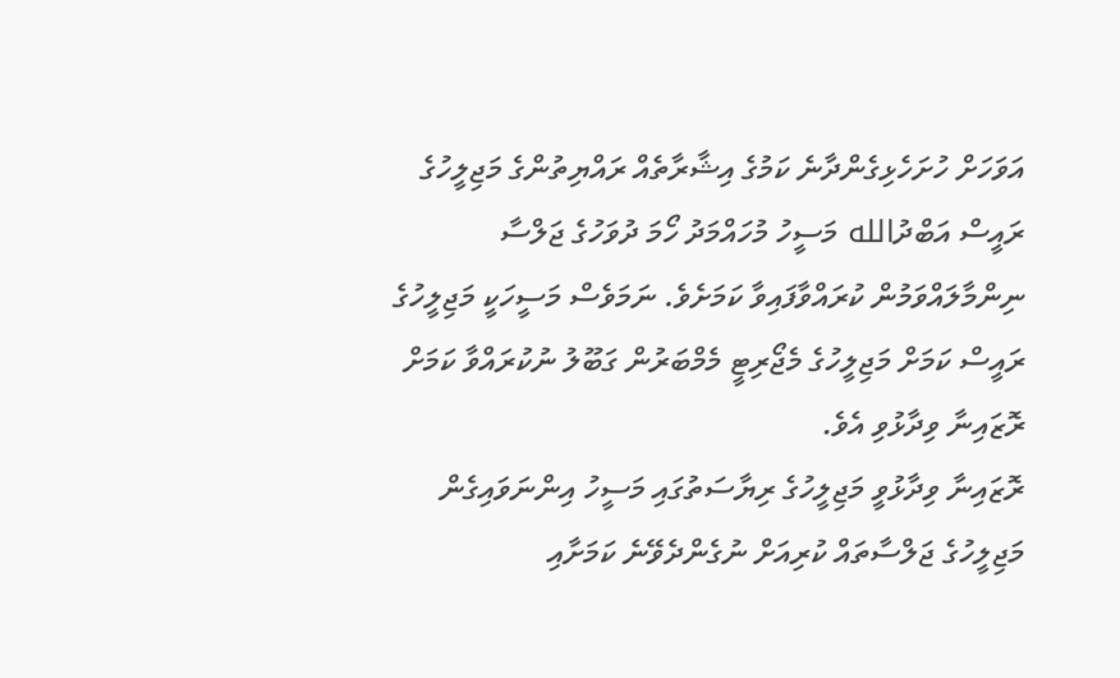އަވަހަށް ހުށަހެޅިގެންދާނެ ކަމުގެ އިޝާރާތެއް ރައްޔިތުންގެ މަޖިލީހުގެ ރައީސް އަބްދުالله މަސީހު މުހައްމަދު ހޯމަ ދުވަހުގެ ޖަލްސާ ނިންމާލައްވަމުން ކުރައްވާފައިވާ ކަމަށެވެ. ނަމަވެސް މަސީހަކީ މަޖިލީހުގެ ރައީސް ކަމަށް މަޖިލީހުގެ މެޖޯރިޓީ މެމްބަރުން ގަބޫލު ނުކުރައްވާ ކަމަށް ރޮޒައިނާ ވިދާޅުވި އެވެ.
ރޮޒައިނާ ވިދާޅުވީ މަޖިލީހުގެ ރިޔާސަތުގައި މަސީހު އިންނަވައިގެން މަޖިލީހުގެ ޖަލްސާތައް ކުރިއަށް ނުގެންދެވޭނެ ކަމަށާއި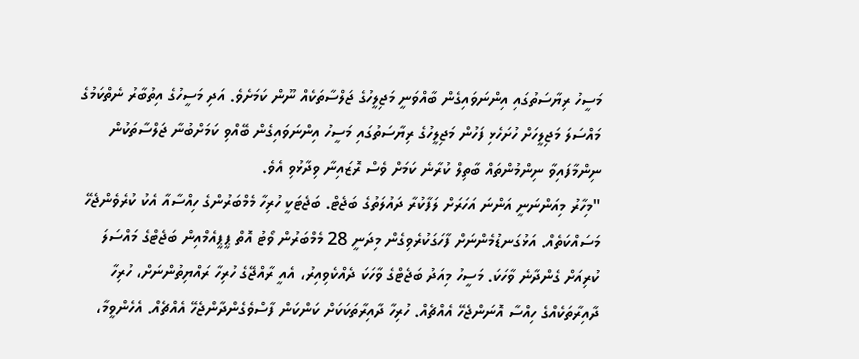މަސީހު ރިޔާސަތުގައި އިންނަވައިގެން ބާއްވަނީ މަޖިލީހުގެ ޖަލްސާތަކެއް ނޫން ކަމަށެވެ. އަދި މަސީހުގެ އިތުބާރު ނެތްކަމުގެ މައްސަލަ މަޖިލީހަށް ހުށަހެޅި ފަހުން މަޖިލީހުގެ ރިޔާސަތުގައި މަސީހު އިންނަވައިގެން ބޭއްވި ކަމަށްބުނާ ޖަލްސާތަކުން ނިންމާފައިވާ ނިންމުންތައް ބާތިލް ކުރާނެ ކަމަށް ވެސް ރޮޒައިނާ ވިދާޅުވި އެވެ.
"މިހާރު މިއަންނަނީ އަންނަ އަހަރަށް ލަފާކުރާ ދައުލަތުގެ ބަޖެޓް. ބަޖެޓަކީ ހުރިހާ މެމްބަރުންގެ ހިއްސާއާ އެކު ކުރެވެންޖެހޭ މަސައްކަތެއް. އަޅުގަނޑުމެންނަށް ފާހަގަކުރެވިގެން މިދަނީ 28 މެމްބަރުން ވޯޓު އޮތް ޕީޕީއެމްއިން ބަޖެޓްގެ މައްސަލަ ކުރިއަށް ގެންދާނެ ވާހަކަ. މަސީހު މިއަދު ބަޖެޓްގެ ވާހަކަ ދެއްކެވިއިރު، އެއީ ރާއްޖޭގެ ހުރިހާ ރައްޔިތުންނަށް، ހުރިހާ ދާއިރާތަކެއްގެ ހިއްސާ އޮނަންޖެހޭ އެއްޗެއް. ހުރިހާ ދާއިރާތަކަކަށް ކަންކަން ފާސްވެގެންދާންޖެހޭ އެއްޗެއް. އެހެންވީމާ،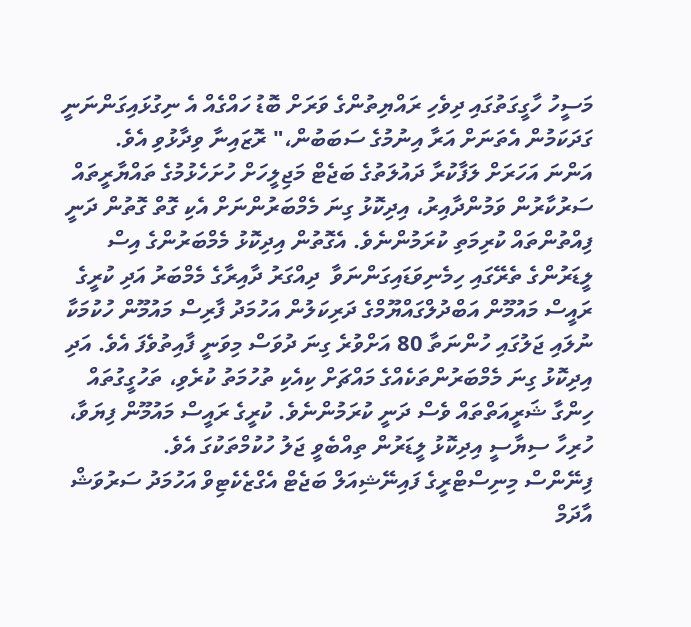މަސީހު ހާގީގަތުގައި ދިވެހި ރައްޔިތުންގެ ވަރަށް ބޮޑު ހައްގެއް އެ ނިގުޅައިގަންނަނީ ގަދަކަމުން އެތަނަށް އަރާ އިނުމުގެ ސަބަބުން،" ރޮޒައިނާ ވިދާޅުވި އެވެ.
އަންނަ އަހަރަށް ލަފާކުރާ ދައުލަތުގެ ބަޖެޓް މަޖިލީހަށް ހުށަހެޅުމުގެ ތައްޔާރީތައް ސަރުކާރުން ވަމުންދާއިރު، އިދިކޮޅު ގިނަ މެމްބަރުންނަށް އެކި ގޮތް ގޮތުން ދަނީ ފިއްތުންތައް ކުރިމަތި ކުރަމުންނެވެ. އެގޮތުން އިދިކޮޅު މެމްބަރުންގެ އިސް ލީޑަރުންގެ ތެރޭގައި ހިމެނިވަޑައިގަންނަވާ  ދިއްގަރު ދާއިރާގެ މެމްބަރު އަދި ކުރީގެ ރައީސް މައުމޫން އަބްދުލްގައްޔޫމްގެ ދަރިކަލުން އަހުމަދު ފާރިސް މައުމޫން ހުކުމަކާ ނުލައި ޖަލުގައި ހުންނަތާ 80 އަށްވުރެ ގިނަ ދުވަސް މިވަނީ ފާއިތުވެފަ އެވެ. އަދި އިދިކޮޅު ގިނަ މެމްބަރުންތަކެއްގެ މައްޗަށް ކިއެކި ތުހުމަތު ކުރެވި، ތަހުގީގުތައް ހިންގާ ޝަރީއަތްތައް ވެސް ދަނީ ކުރަމުންނެވެ. ކުރީގެ ރައީސް މައުމޫން ފިޔަވާ، ހުރިހާ ސިޔާސީ އިދިކޮޅު ލީޑަރުން ތިއްބެވީ ޖަލު ހުކުމްތަކުގަ އެވެ.
ފިނޭންސް މިނިސްޓްރީގެ ފައިނޭޝިއަލް ބަޖެޓް އެގްޒެކެޓިވް އަހުމަދު ސަރުވަޝް އާދަމް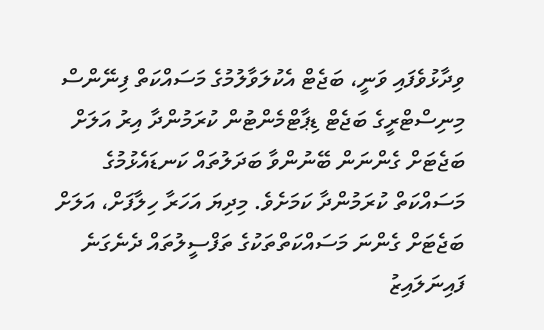ވިދާޅުވެފައި ވަނީ، ބަޖެޓް އެކުލަވާލުމުގެ މަސައްކަތް ފިނޭންސް މިނިސްޓްރީގެ ބަޖެޓް ޑިޕާޓްމެންޓުން ކުރަމުންދާ އިރު އަލަށް ބަޖެޓަށް ގެންނަން ބޭނުންވާ ބަދަލުތައް ކަނޑައެޅުމުގެ މަސައްކަތް ކުރަމުންދާ ކަމަށެވެ. މިދިޔަ އަހަރާ ހިލާފަށް، އަލަށް ބަޖެޓަށް ގެންނަ މަސައްކަތްތަކުގެ ތަފްސީލުތައް ދެނެގަނެ ފައިނަލައިޒު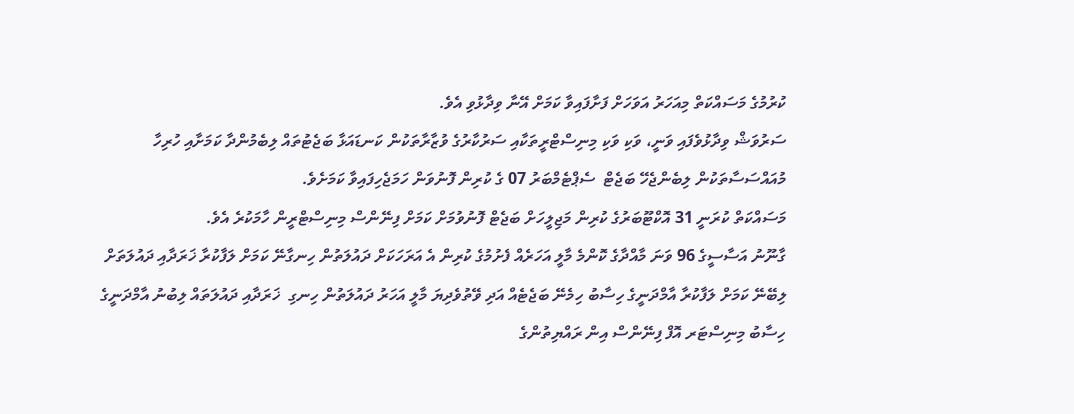ކުރުމުގެ މަސައްކަތް މިއަހަރު އަވަހަށް ފަށާފައިވާ ކަމަށް އޭނާ ވިދާޅުވި އެވެ.
ސަރުވަޝް ވިދާޅުވެފައި ވަނީ، ވަކި ވަކި މިނިސްޓްރީތަކާއި ސަރުކާރުގެ ވުޒާރާތަކުން ކަނޑައަޅާ ބަޖެޓުތައް ލިބެމުންދާ ކަމަށާއި ހުރިހާ މުއައްސަސާތަކުން ލިބެންޖެހޭ ބަޖެޓް  ސެޕްޓެމްބަރު 07 ގެ ކުރިން ފޮނުވަން ހަމަޖެހިފައިވާ ކަމަށެވެ.
މަސައްކަތް ކުރަނީ 31 އޮކްޓޫބަރުގެ ކުރިން މަޖިލީހަށް ބަޖެޓް ފޮނުވުމަށް ކަމަށް ފިނޭންސް މިނިސްޓްރީން ހާމަކުރެ އެވެ.
ގާނޫނު އަސާސީގެ 96 ވަނަ މާއްދާގެ ކޮންމެ މާލީ އަހަރެއް ފެށުމުގެ ކުރިން އެ އަރަހަކަށް ދައުލަތުން ހިނގާނޭ ކަމަށް ލަފާކުރާ ޚަރަދާއި ދައުލަތަށް ލިބޭނޭ ކަމަށް ލަފާކުރާ އާމްދަނީގެ ހިސާބު ހިމެނޭ ބަޖެޓެއް އަދި ވޭތުވެދިޔަ މާލީ އަހަރު ދައުލަތުން ހިނގި  ޚަރަދާއި ދައުލަތައް ލިބުނު އާމްދަނީގެ ހިސާބު މިނިސްޓަރ އޮފް ފިނޭންސް އިން ރައްޔިތުންގެ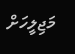މަޖިލީހަށް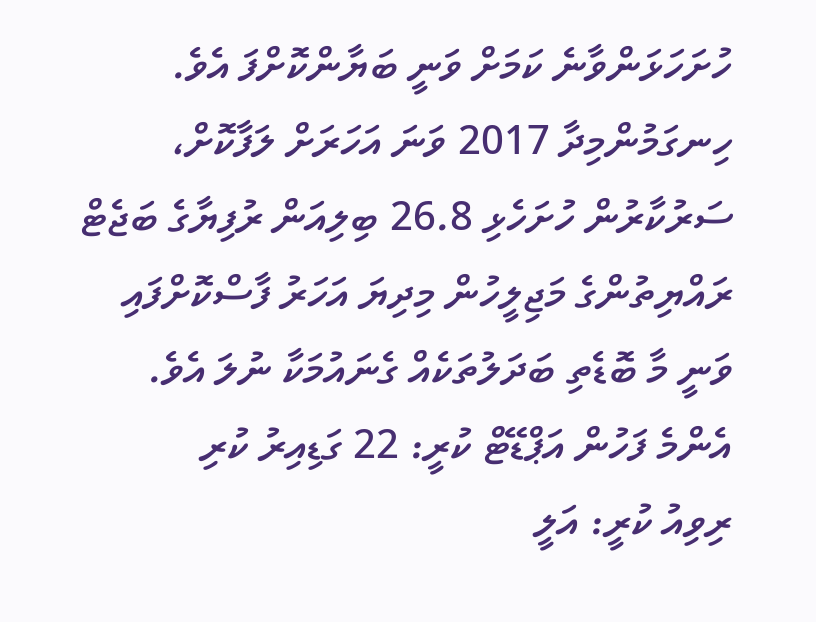ހުށަހަޅަންވާނެ ކަމަށް ވަނީ ބަޔާންކޮށްފަ އެވެ.
ހިނގަމުންމިދާ 2017 ވަނަ އަހަރަށް ލަފާކޮށް، ސަރުކާރުން ހުށަހެޅި 26.8 ބިލިއަން ރުފިޔާގެ ބަޖެޓް ރައްޔިތުންގެ މަޖިލީހުން މިދިޔަ އަހަރު ފާސްކޮށްފައި ވަނީ މާ ބޮޑެތި ބަދަލުތަކެއް ގެނައުމަކާ ނުލަ އެވެ.
އެންމެ ފަހުން އަޕްޑޭޓް ކުރީ: 22 ގަޑިއިރު ކުރި
ރިވިއު ކުރީ: އަލީ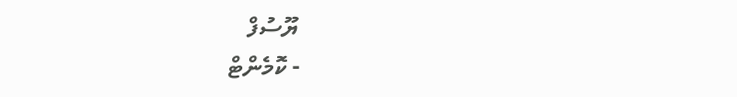ޔޫސުފް
- ކޮމެންޓް